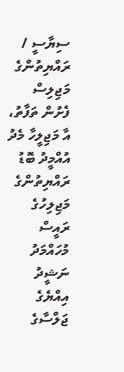ސިޔާސީ / ރައްޔިތުންގެ މަޖިލިސް
ފެށުން ތަފާތު، އާ މަޖިލީހާ މެދު އުއްމީދު ބޮޑު
ރައްޔިތުންގެ މަޖިލިހުގެ ރައީސް މުހައްމަދު ނަޝީދު އިއްޔެގެ ޖަލްސާގެ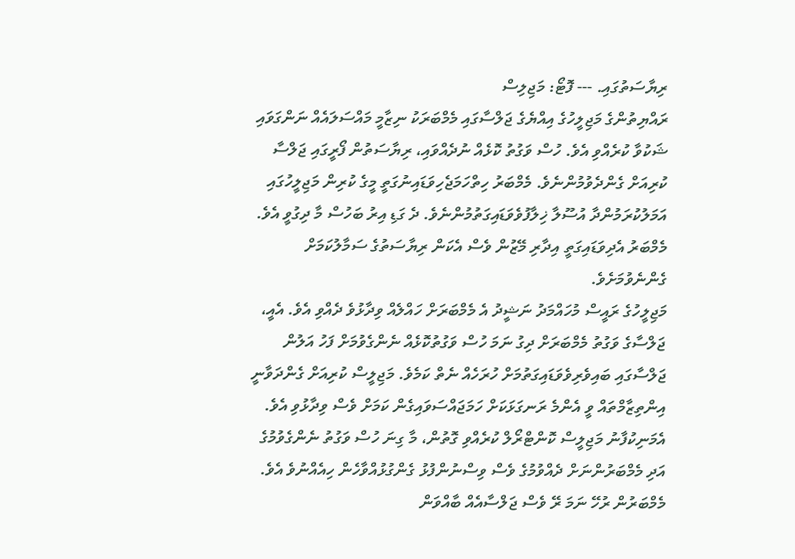ރިޔާސަތުގައި. --- ފޮޓޯ: މަޖިލިސް
ރައްޔިތުންގެ މަޖިލީހުގެ އިއްޔެގެ ޖަލްސާގައި މެމްބަރަކު ނިޒާމީ މައްސަލައެއް ނަންގަވައި ޝަކުވާ ކުރެއްވި އެވެ. ހުސް ވަގުތު ކޮޅެއް ނުދެއްވައި، ރިޔާސަތުން ފޯރީގައި ޖަލްސާ ކުރިއަށް ގެންދެވުމުންނެވެ. މެމްބަރު ހިތްހަމަޖެހިވަޑައިނުގަތީ މީގެ ކުރިން މަޖިލީހުގައި އަމަލުކުރަމުންދާ އުސޫލާ ޚިލާފުވެވަޑައިގަތުމުންނެވެ. ދެ ގަޑި އިރު ބަހުސް މާ ދިގުވީ އެވެ. މެމްބަރު އެދިވަޑައިގަތީ އިދާރި މޭޒުން ވެސް އެކަން ރިޔާސަތުގެ ސަމާލުކަމަށް ގެންނެވުމަށެވެ.
މަޖިލީހުގެ ރައީސް މުހައްމަދު ނަޝީދު އެ މެމްބަރަށް ހައްލެއް ވިދާޅުވެ ދެއްވި އެވެ. އެއީ، ޖަލްސާގެ ވަގުތު މެމްބަރަށް ދިގު ނަމަ ހުސް ވަގުތުކޮޅެއް ނެންގެވުމަށް ފަހު އަލުން ޖަލްސާގައި ބައިވެރިވެވަޑައިގަތުމަށް ހުރަހެއް ނެތް ކަމެވެ. މަޖިލީސް ކުރިއަށް ގެންދަވާނީ އިންތިޒާމްތައް ވީ އެންމެ ރަނގަޅަކަށް ހަމަޖައްސަވައިގެން ކަމަށް ވެސް ވިދާޅުވި އެވެ.
އެމަނިކުފާނު މަޖިލީސް ކޮންޓްރޯލް ކުރެއްވި ގޮތުން، މާ ގިނަ ހުސް ވަގުތު ނެންގެވުމުގެ އަދި މެމްބަރުންނަށް ދެއްވުމުގެ ވެސް ވިސްނުންފުޅު ގެންގުޅުއްވާހެން ހިއެއްނުވެ އެވެ. މެމްބަރުން ރުހޭ ނަމަ ރޭ ވެސް ޖަލްސާއެއް ބާއްވަން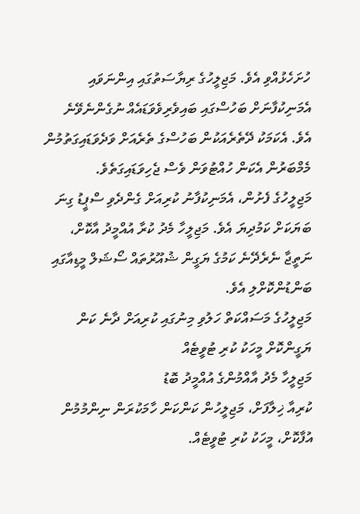ހުށަހެޅުއްވި އެވެ. މަޖިލީހުގެ ރިޔާސަތުގައި އިންނަވައި އެމަނިކުފާނަށް ބަހުސްގައި ބައިވެރިވެވަޑައެއް ނުގެންނެވޭނެ އެވެ. އެކަމަކު ދޭތެރެއަކުން ބަހުސްގެ ތެރެއަށް ވަދެވަޑައިގަތުމުން މެމްބަރުން އެކަން ހުއްޓުވަން ވެސް ޖެހިވަޑައިގަތެވެ.
މަޖިލީހުގެ ފެށުން، އެމަނިކުފާނު ކުރިއަށް ގެންދެވި ސްޕީޑު ގިނަ ބަޔަކަށް ކަމުދިޔަ އެވެ. މަޖިލީހާ މެދު ކުރާ އުއްމީދު އާކޮށް، ނަތީޖާ ނެރެދޭނެ ކަމުގެ ޔަގީން ޝުއޫރުތައް ސޯޝަލް މީޑިއާގައި ބަންޑުންކޮށްލި އެވެ.
މަޖިލީހުގެ މަސައްކަތް ހަލުވި މިނުގައި ކުރިއަށް ދާނެ ކަން ޔަގީންކޮށް މީހަކު ކުރި ޓުވީޓެއް
މަޖިލީހާ މެދު އާއްމުންގެ އުއްމީދު ބޮޑު
ކުރިއާ ޚިލާފަށް، މަޖިލީހުން ކަންކަން ހާމަކުރަން ނިންމުމުން އުފާކޮށް، މީހަކު ކުރި ޓުވީޓެއް.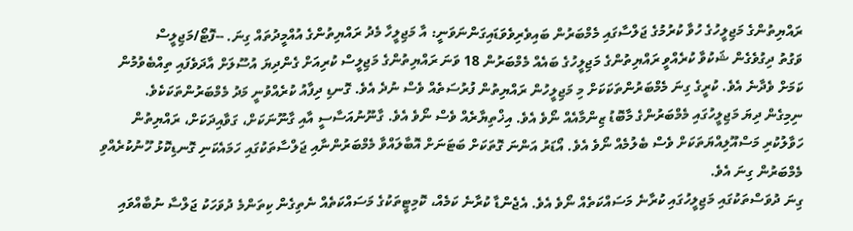ރައްޔިތުންގެ މަޖިލީހުގެ ހުވާ ކުރުމުގެ ޖަލްސާގައި މެމްބަރުން ބައިވެރިވެވަޑައިގަންނަވަނީ: އާ މަޖިލީހާ މެދު ރައްޔިތުންގެ އުއްމީދުތައް ގިނަ. --ފޮޓޯ/މަޖިލީސް
ވަގުތު ދިގުވެގެން ޝަކުވާ ކުރެއްވީ ރައްޔިތުންގެ މަޖިލީހުގެ ބައެއް މެމްބަރުން 18 ވަނަ ރައްޔިތުންގެ މަޖިލީސް ކުރިއަށް ގެންދިޔަ އުސޫލަށް އާދަވެފައި ތިއްބެވުމުން ކަމަށް ވެދާނެ އެވެ. ކުރީގެ ގިނަ މެމްބަރުންތަކަކަށް މި މަޖިލީހުން ރައްޔިތުން ފުރުސަތެއް ވެސް ނުދެ އެވެ. ގޮނޑި ދިފާއު ކުރެއްވުނީ މަދު މެމްބަރުންތަކަކެވެ.
ނިމިގެން ދިޔަ މަޖިލީހުގައި މެމްބަރުންގެ މާބޮޑު ޒިންމާއެއް ނޯވެ އެވެ. އިޚްތިޔާރެއް ވެސް ނޯވެ އެވެ. ގާނޫނުއަސާސީ އާއި ގާނޫނަކަށް، ގަވާއިދަކަށް، ރައްޔިތުން ހަވާލުކުރި މަސްއޫލިއްޔަތަކަށް ވެސް ބެލުމެއް ނޯވެ އެވެ. އޯޑަރު އަންނަ ގޮތަކަށް ބަޓަނަށް އޮބާލައްވާ މެމްބަރުންނާއި ޖަލްސާތަކުގައި ހަމައެކަނި ގޮނޑިކޮޅު ހޫނުކުރެއްވި މެމްބަރުން ގިނަ އެވެ.
ގިނަ ދުވަސްތަކުގައި މަޖިލީހުގައި ކުރާނެ މަސައްކަތެއް ނޯވެ އެވެ. އެޖެންޑާ ކުރާނެ ކަމެއް، ކޮމިޓީތަކުގެ މަސައްކަތެއް ނެތިގެން ކިތަންމެ ދުވަހަކު ޖަލްސާ ނުބާއްވައި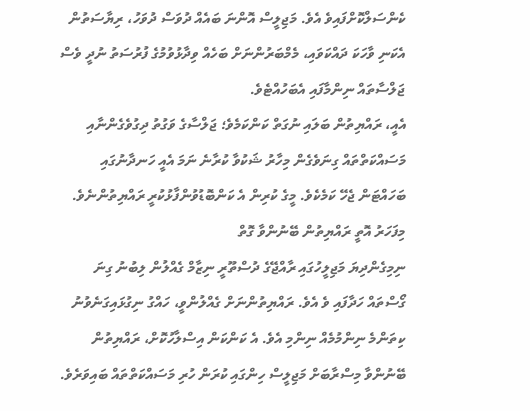ކެންސަލްކޮށްފައިވެ އެވެ. މަޖިލީސް އޮންނަ ބައެއް ދުވަސް ދުވަހު، ރިޔާސަތުން އެކަނި ވާހަކަ ދައްކަވައި، މެމްބަރުންނަށް ބަހެއް ވިދާޅުވުމުގެ ފުރުސަތު ނުދީ ވެސް ޖަލްސާތައް ނިންމާފައި އެބަހުއްޓެވެ.
އެއީ، ރައްޔިތުން ބަލައި ނުގަތް ކަންކަމެވެ؛ ޖަލްސާގެ ވަގުތު ދިގުވެގެންނާއި މަސައްކަތްތައް ގިނަވެގެން މިހާރު ޝަކުވާ ކުރާނެ ނަމަ އެއީ ހަނދާނުގައި ބަހައްޓަން ޖެހޭ ކަމެކެވެ. މީގެ ކުރިން އެ ކަންބޮޑުވުންފާޅުކުރީ ރައްޔިތުންނެވެ.
މިފަހަރު އޮތީ ރައްޔިތުން ބޭނުންވާ ގޮތް
ނިމިގެންދިޔަ މަޖިލީހުގައި ރާއްޖޭގެ ދުސްތޫރީ ނިޒާމް ގެއްލުން ލިބުނު ގިނަ ގޯސްތައް ހަދާފައި ވެ އެވެ. ރައްޔިތުންނަށް ގެއްލުންވީ، ހައްގު ނިގުޅައިގަނެވުނު ކިތަންމެ ނިންމުމެއް ނިންމި އެވެ. އެ ކަންކަން އިސްލާހުކޮށް، ރައްޔިތުން ބޭނުންވާ މިސްރާބަށް މަޖިލީސް ހިންގައި ކުރަން ހުރި މަސައްކަތްތައް ބައިވަރެވެ.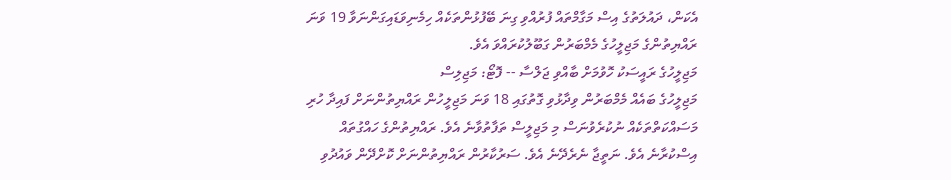އެކަން، ދައުލަތުގެ އިސް މަގާމްތައް ފުރުއްވި ގިނަ ބޭފުޅުންތަކެއް ހިމެނިވަޑައިގަންނަވާ 19 ވަނަ ރައްޔިތުންގެ މަޖިލީހުގެ މެމްބަރުން ގަބޫލުކުރައްވަ އެވެ.
މަޖިލީހުގެ ރައީސަކު ހޮވުމަށް ބާއްވި ޖަލްސާ -- ފޮޓޯ: މަޖިލިސް
މަޖިލީހުގެ ބައެއް މެމްބަރުން ވިދާޅުވި ގޮތުގައި 18 ވަނަ މަޖިލީހުން ރައްޔިތުންނަށް ފައިދާ ހުރި މަސައްކަތްތަކެއް ނުކުރެވުނަސް މި މަޖިލީސް ތަފާތުވާނެ އެވެ. ރައްޔިތުންގެ ހައްގުތައް އިސްކުރާނެ އެވެ. ނަތީޖާ ނެރެދޭނެ އެވެ. ސަރުކާރުން ރައްޔިތުންނަށް ކޮށްދޭން ވައުދުވި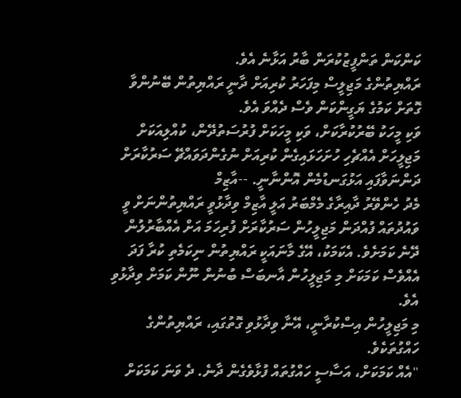ކަންކަން ތަންފީޒުކުރަން ބާރު އަޅާނެ އެވެ.
ރައްޔިތުންގެ މަޖިލީސް މިފަހަރު ކުރިއަށް ދާނީ ރައްޔިތުން ބޭނުންވާ ގޮތަށް ކަމުގެ ޔަގީންކަން ވެސް ދެއްވަ އެވެ.
ވަކި މީހަކު ބޭރުކުރާކަށް، ވަކި މީހަކަށް ފުރުސަތުދޭން، ކުއްލިއަކަށް މަޖިލީހަށް އެއްޗެހި ހުށަހަޅައިގެން ކުރިއަށް ނުގެންދަވައްޗޭ ސަރުކާރަށް ދަންނަވާފައި އަޅުގަނޑުމެން އޮންނާނީ. --އާޒިމް
މެދު ހެންވޭރު ދާއިރާގެ މެމްބަރު އަލީ އާޒިމް ވިދާޅުވީ ރައްޔިތުންނަށް ވީ ވައުދުތައް ފުއްދަން މަޖިލީހުން ސަރުކާރަށް ފުރިހަމަ އަށް އެއްބާރުލުން ދޭނެ ކަމަށެވެ. އެކަމަކު، އޭގެ މާނައަކީ ރައްޔިތުން ނިކަމެތި ކުރާ ފަދަ އެއްވެސް ކަމަކަށް މި މަޖިލީހުން އާނބަސް ބުނުން ނޫން ކަމަށް ވިދާޅުވި އެވެ.
މި މަޖިލީހުން އިސްކުރާނީ، އޭނާ ވިދާޅުވި ގޮތުގައި، ރައްޔިތުންގެ ހައްގުތަކެވެ.
"އެއް ކަމަކަށް، އަސާސީ ހައްގުތައް ފުޅާވެގެން ދާނެ. ދެ ވަނަ ކަމަކަށް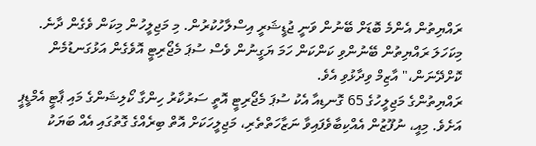ރައްޔިތުން އެންމެ ބޮޑަށް ބޭނުން ވަނީ ޖުޑީޝަރީ އިސްލާހުކުރުން. މި މަޖިލީހުން މިކަން ވެގެން ދާނެ. މިކަހަލަ ރައްޔިތުން ބޭނުންވި ކަންކަން ހަމަ ޔަގީނުން ވެސް ސުޕަ މެޖޯރިޓީ އޮވެގެން އަޅުގަނޑުމެން ކޮށްދޭނަން،" އާޒިމް ވިދާޅުވި އެވެ.
ރައްޔިތުންގެ މަޖިލީހުގެ 65 ގޮނޑިއާ އެކު ސުޕަ މެޖޯރިޓީ އޮތީ ސަރުކާރު ހިންގާ ކޯލިޝަންގެ މައި ޕާޓީ އެމްޑީޕީ އަށެވެ. މިއީ، ނުފޫޒުން އެއްކިބާވެފައިވާ ނަޒާހަތްތެރި، މަޖިލީހަކަށް އޮތް ބިރެއްގެ ގޮތުގައި އެއް ބަޔަކު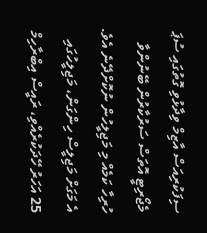ސިފަކުރިއަސް އާޒިމް ވިދާޅުވި ގޮތުގައި ސުޕަ މެޖޯރިޓީ އޮތަސް ސަރުކާރުން ބޭނުންވާ ހުރިހާ ކަމެއް މި މަޖިލީހުން ނުކޮށްދޭނެ އެވެ.
އެ މަގަށް މަޖިލީސް ހިންގަން، މަޖިލީހުގައި 25 އަހަރު ހޭދަކުރެއްވި، ރައީސް އިބްރާހިމް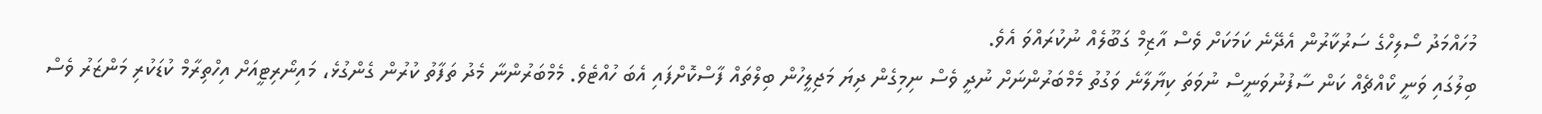މުހައްމަދު ސޯލިހްގެ ސަރުކާރުން އެދޭނެ ކަމަކަށް ވެސް އާޒިމް ގަބޫލެއް ނުކުރައްވަ އެވެ.
ބިލުގައި ވަނީ ކޯއްޗެއް ކަން ސާފުނުވަނީސް ނުވަތަ ކިޔާލާނެ ވަގުތު މެމްބަރުންނަށް ނުދީ ވެސް ނިމިގެން ދިޔަ މަޖިލީހުން ބިލްތައް ފާސްކޮށްފައި އެބަ ހުއްޓެވެ. މެމްބަރުންނާ މެދު ތަފާތު ކުރުން ގެންގުޅެ، މައިނޯރިޓީއަށް އިހްތިރާމް ކުޑަކުރި މަންޒަރު ވެސް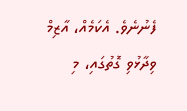ފެނުނެވެ. އެކަމެއް، އާޒިމް ވިދާޅުވި ގޮތުގައި، މި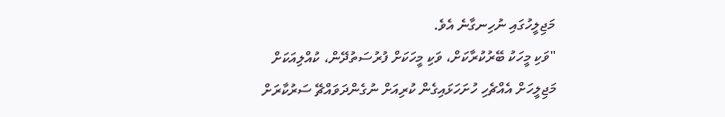މަޖިލީހުގައި ނުހިނގާނެ އެވެ.
"ވަކި މީހަކު ބޭރުކުރާކަށް، ވަކި މީހަކަށް ފުރުސަތުދޭން، ކުއްލިއަކަށް މަޖިލީހަށް އެއްޗެހި ހުށަހަޅައިގެން ކުރިއަށް ނުގެންދަވައްޗޭ ސަރުކާރަށް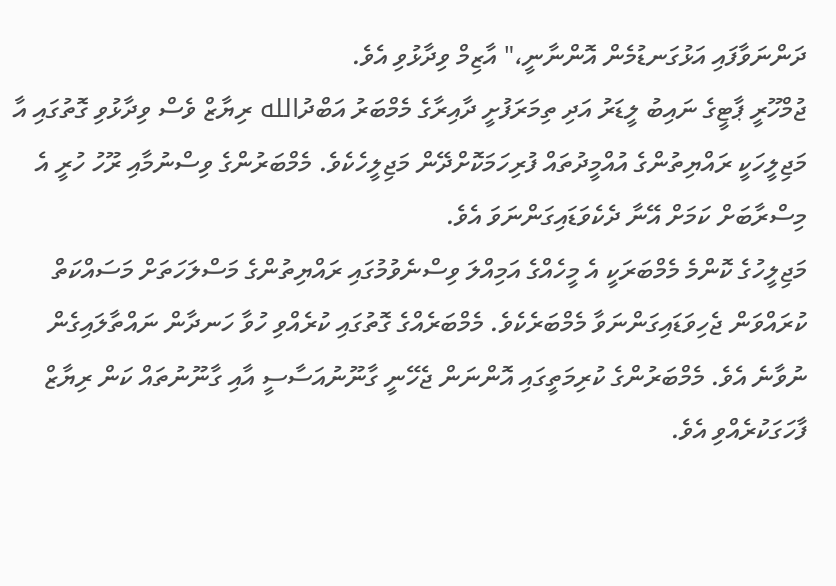ދަންނަވާފައި އަޅުގަނޑުމެން އޮންނާނީ،" އާޒިމް ވިދާޅުވި އެވެ.
ޖުމްހޫރީ ޕާޓީގެ ނައިބު ލީޑަރު އަދި ތިމަރަފުށީ ދާއިރާގެ މެމްބަރު އަބްދުالله ރިޔާޒް ވެސް ވިދާޅުވި ގޮތުގައި އާ މަޖިލީހަކީ ރައްޔިތުންގެ އުއްމީދުތައް ފުރިހަމަކޮށްދޭން މަޖިލީހެކެވެ. މެމްބަރުންގެ ވިސްނުމާއި ރޫހު ހުރީ އެ މިސްރާބަށް ކަމަށް އޭނާ ދެކެވަޑައިގަންނަވަ އެވެ.
މަޖިލީހުގެ ކޮންމެ މެމްބަރަކީ އެ މީހެއްގެ އަމިއްލަ ވިސްނެވުމުގައި ރައްޔިތުންގެ މަސްލަހަތަށް މަސައްކަތް ކުރައްވަން ޖެހިވަޑައިގަންނަވާ މެމްބަރެކެވެ. މެމްބަރެއްގެ ގޮތުގައި ކުރެއްވި ހުވާ ހަނދާން ނައްތާލައިގެން ނުވާނެ އެވެ. މެމްބަރުންގެ ކުރިމަތީގައި އޮންނަން ޖެހޭނީ ގާނޫނުއަސާސީ އާއި ގާނޫނުތައް ކަން ރިޔާޒް ފާހަގަކުރެއްވި އެވެ.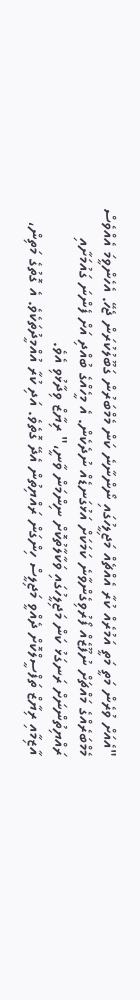"އެއަށް ވުރެން މަތީ މަތީ އަމުރެއް ކުރާ އެއްޗެއް މަޖިލީހުގައި ނޯންނާނެ ކަން މެމްބަރުން ގަބޫލުކުރަން ޖެހޭ. އެހެންވީމަ އެއްވެސް މެމްބަރެއްގެ މައްޗަށް ނުފޫޒެއް ފޯރުވިގެންވާނެ ކަމަކަށް އަޅުގަނޑެއް ނުދެކެން. އެ މީހެއްގެ ބުއްދި އަށް ފެންނަ ގައުމަށާއި ރައްޔިތުންނަށް ރަނގަޅު ކަން މަޖިލީހުގައި ވަކާލާތުކޮށް ނިންމަން ވާނީ،" ރިޔާޒް ވިދާޅުވި އެވެ.
އާޒިމާއި ރިޔާޒް ތަފްސީލްކޮށް ދެއްވީ މަޖިލީސް ހިންގަން ރައްޔިތުން އެދޭ ގޮތެވެ. އަދި ކުރާ އުއްމީދުތަކެވެ. އެ ގޮތުގެ މަތިން،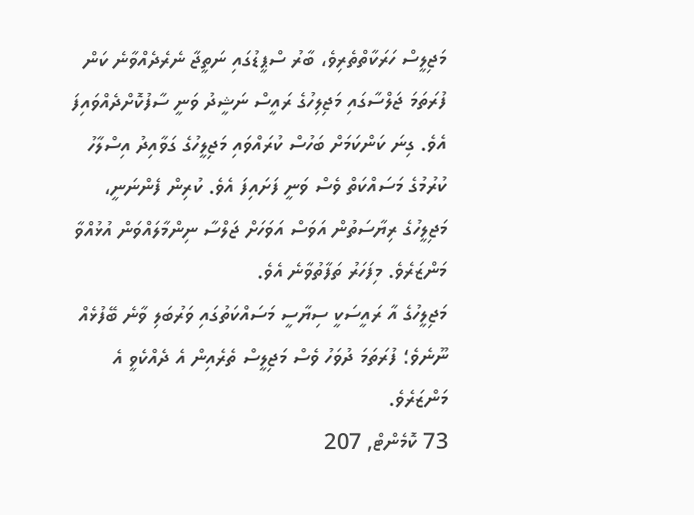މަޖިލީސް ހަރަކާތްތެރިވެ، ބާރު ސްޕީޑުގައި ނަތީޖާ ނެރެދެއްވާނެ ކަން ފުރަތަމަ ޖަލްސާގައި މަޖިލިހުގެ ރައީސް ނަޝީދު ވަނީ ސާފުކޮށްދެއްވައިފަ އެވެ. ގިނަ ކަންކަމަށް ބަހުސް ކުރައްވައި މަޖިލީހުގެ ގަވާއިދު އިސްލާހު ކުރުމުގެ މަސައްކަތް ވެސް ވަނީ ފަށައިފަ އެވެ. ކުރިން ފެންނަނީ، މަޖިލީހުގެ ރިޔާސަތުން އަވަސް އަވަހަށް ޖަލްސާ ނިންމާލައްވަން އުޅުއްވާ މަންޒަރެވެ. މިފަހަރު ތަފާތުވާނެ އެވެ.
މަޖިލީހުގެ އާ ރައީސަކީ ސިޔާސީ މަސައްކަތުގައި ވަރުބަލި ވާނެ ބޭފުޅެއް ނޫނެވެ؛ ފުރަތަމަ ދުވަހު ވެސް މަޖިލީސް ތެރެއިން އެ ދެއްކެވީ އެ މަންޒަރެވެ.
73 ކޮމެންޓް, 207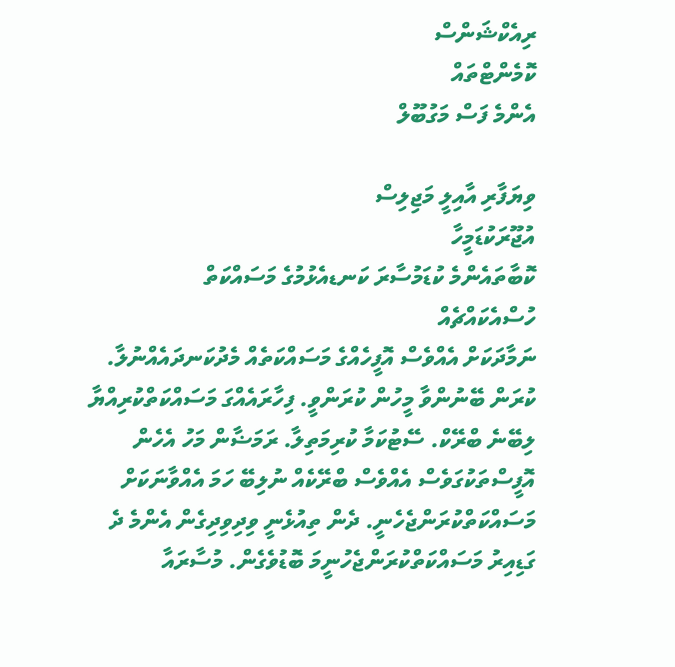ރިއެކްޝަންސް
ކޮމެންޓްތައް
އެންމެ ފަސް މަގުބޫލް

ވިޔަފާރި އާއިލީ މަޖިލިސް
އުޖޫރަކުޑަމީހާ
ކޮބާތައެންމެ ކުޑަމުސާރަ ކަނޑއެޅުމުގެ މަސައްކަތް
ހުސްއެކައްޗެއް
ނަމާދަކަށް އެއްވެސް އޮފީހެއްގެ މަސައްކަތެއް މެދުކަނދައެއްނުލާ. ކުރަން ބޭނުންވާ މީހުން ކުރަންވީ. ފިހާރައެއްގަ މަސައްކަތްކުރިއްޔާ ލިބޭނެ ބްރޭކް. ސޭޓުކަމާ ކުރިމަތިލާ. ރަމަޟާން މަހު އެހެން އޮފީސްތަކުގަވެސް އެއްވެސް ބްރޭކެއް ނުލިބޭ ހަމަ އެއްވާނަކަށް މަސައްކަތްކުރަންޖެހެނީ. ދެން ތިއުޅެނީ ވިދިވިދިގެން އެންމެ ދެ ގަޑިއިރު މަސައްކަތްކުރަންޖެހުނީމަ ބޮޑުވެގެން. މުސާރައާ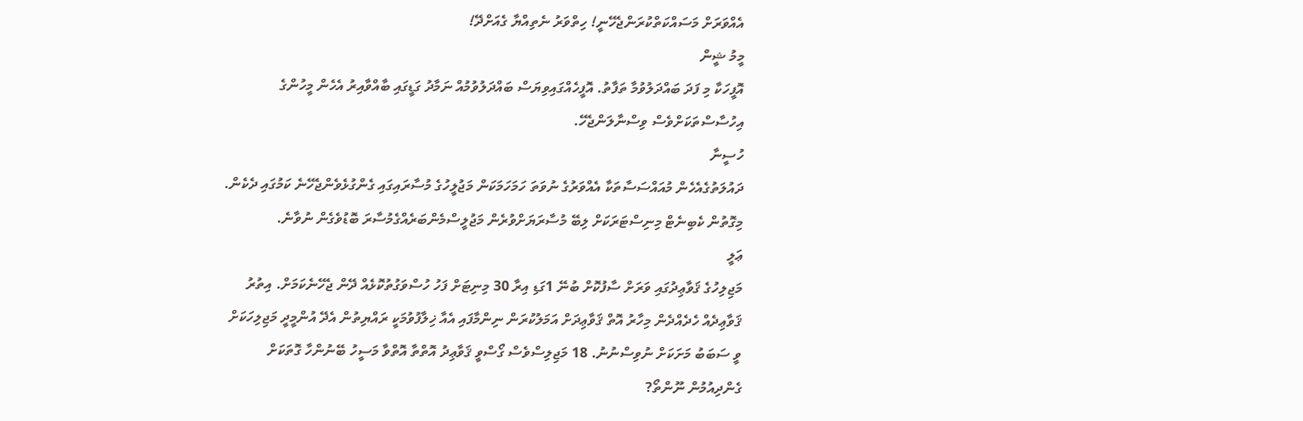އެއްވަރަށް މަސައްކަތްކުރަންޖެހޭނީ! ހިތްވަރު ނެތިއްޔާ ގެއަށްދޭ!
މީމު ޝީން
އޮފީހަކާ މި ފަދަ ބައްދަލުވުމާ ތަފާތު. އޮފީހެއްގައިވިޔަސް ބައްދަލުވުމުއް ނަމާދު ގަޑީގައި ބާއްވާއިރު އެހެން މީހުންގެ އިހުސާސްތަކަށްވެސް ވިސްނާލަންޖެހޭ.
ހުސީނާ
ދައުލަތުގެއެހެން މުއައްސަސާތަކާ އެއްވަރުގެ ނުވަތަ ހަމަހަމަކަން މަޖުލީހުގެ މުސާރައިގައި ގެންގުޅެވެންޖެހޭނެ ކަމުގައި ދެކެން. މިގޮތުން ކެބިނެޓް މިނިސްޓަރަކަށް ލިބޭ މުސާރަޔަށްވުރެން މަޖުލީސްމެންބަރެއްގެމުސާރަ ބޮޑުވެގެން ނުވާނެ.
ޢަލީ
މަޖިލިހުގެ ޤަވާޢިދުގައި ވަރަށް ސާފުކޮށް ބުނޭ 1ގަޑި އިރާ 30 މިނިޓަށް ފަހު ހުސްވަގުތުކޮޅެއް ދޭން ޖެހޭނެކަމަށް. އިތުރު ޤަވާޢިދެއް ހެދެއްދެން މިހާރު އޮތް ޤަވާޢިދަށް އަމަލުކުރަން ނިންމާފައި އެއާ ޚިލާފުވުމަކީ ރައްޔިތުން އެދޭ އުންމީދީ މަޖިލިހަކަށް ވީ ސަބަބު މަށަކަށް ނުވިސްނުނު. 18 މަޖިލިސްވެސް ގޯސްވީ ޤަވާޢިދު އޮތްތާ އޮތްވާ މަސީހު ބޭނުންހާ ގޮތަކަށް ގެންދިއުމުން ނޫންތޯ?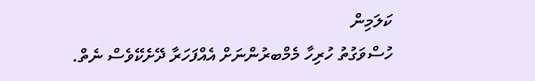ކަލަމިން
ހުސްވަގުތު ހުރިހާ މެމްބރުންނަށް އެއްފަހަރާ ދޭށެކޭވެސް ނެތް.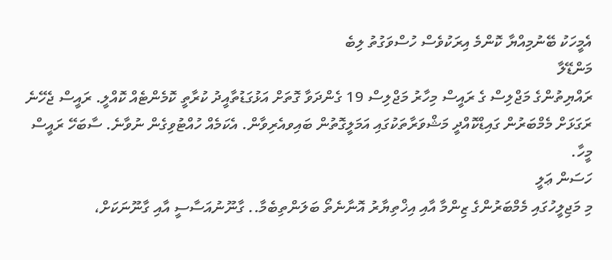އެމީހަކު ބޭނުމިއްޔާ ކޮންމެ އިރަކުވެސް ހުސްވަގުތު ލިބެ
މަންޑޭލާ
ރައްޔިތުންގެ މަޖްލިސް ގެ ރައީސް މިހާރު މަޖްލިސް 19 ގެންދަވާ ގޮތަށް އަޅުގަޑުތާއީދު ކުރާތީ ކޮމެންޓެއް ކޮއްލީ. ރައީސް ޖެހޭނެ ރަގަޅަށް މެމްބަރުން ގައިޑްކޮއްދީ މަޝްވަރާތަކުގައި އަމަލީގޮތުން ބައިވއެރިވާން. އެކަމެއް ހުއްޓުވިގެން ނުވާނެ. ސާބަހޭ ރައީސް މީހާ.
ހަސަން ޢަލީ
މި މަޖިލީހުގައި މެމްބަރުންގެ ޒިންމާ އާއި އިޚްތިޔާރު އޮނާނެތޯ ބަލަންތިބެމާ.. ގާނޫނުއަސާސީ އާއި ގާނޫނަކަށް،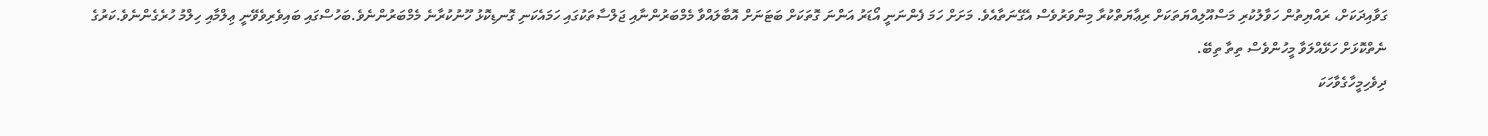ގަވާއިދަކަށް، ރައްޔިތުން ހަވާލުކުރި މަސްއޫލިއްޔަތަކަށް ރިޢާޔަތްކުރާ މިންވަރުވެސް އެގޭނަތާއެވެ. މަށަށް ހަމަ ފެންނަނީ އޯޑަރު އަންނަ ގޮތަކަށް ބަޓަނަށް އޮބާލައްވާ މެމްބަރުންނާއި ޖަލްސާތަކުގައި ހަމައެކަނި ގޮނޑިކޮޅު ހޫނުކުރާނެ މެމްބަރުންނެވެ.ބަހުސްގައި ބައިވެރިވެވޭނީ ޢިލްމާއި ހިލްމު ހުރެގެންނެވެ.ކަރުގެ ނެތްކޮޅަށް ހަޅޭއްލަވާ މީހުންވެސް ތިތާ ތިބޭ.
ދިވެހިމީހާގެވާހަކަ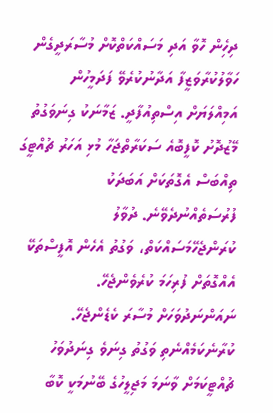ދިހެިން ހޮވާ އަދި މަސައްކަތްކޮށް މުސާރަދީގެން ހަވާލުކުރާވަޒީފާ އަދާނުކުރެވޭ ފަދަމީހުން އަމިއްލަޔަށް އިސްތިއުފާދީ. ޒަމާނަކު ގިނަވަގުތު މޭޒުދޮށު ކޮފީބޮއެ ސަކަރާތްޖަހާ މުޅި އަހަރު ޗުއްޓީގަ ތިއްބަސް އެގޮތަކަށް އަބަދަކު ފުރުސަތެއްނުދެވޭނެ. ދުވާލު ކުރަންޖެހޭމަސައްކަތް، ވަގުތު އެހެން އޮފީސްތަކޭ އެއްގޮތަށް ފުރިހަމަ ކުރެވެންޖެހޭ. ނައަންނަދުވަހަށް މުސާރަ ކެޑެންޖެހޭ. ކުރާނެކަމެއްނެތި ވަގުތު ގިނަވެ ގިނަދުވަހު ޗުއްޓީކަމަށް ވާނަމަ މަޖިލީހުގެ ބޭނުމަކީ ކޮބާ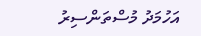އަހުމަދު މުސްތަންސިރު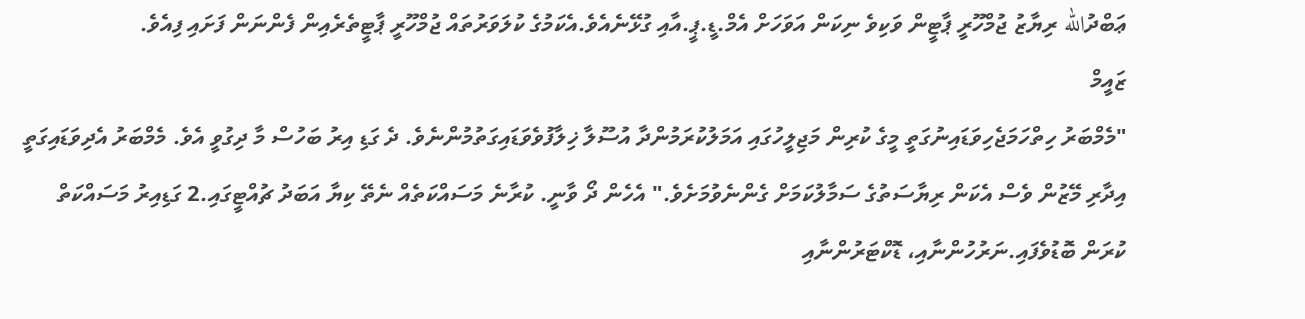ޢަބްދުالله ރިޔާޒު ޖުމްހޫރީ ޕާޓީން ވަކިވެ ނިކަން އަވަހަށް އެމް.ޑީ.ޕީ.އާއި ގުޅޭނެއެވެ.އެކަމުގެ ކުލަވަރުތައް ޖުމްހޫރީ ޕާޓީތެރެއިން ފެންނަން ފަށައި ފިއެވެ.
ޒައީމް
"މެމްބަރު ހިތްހަމަޖެހިވަޑައިނުގަތީ މީގެ ކުރިން މަޖިލީހުގައި އަމަލުކުރަމުންދާ އުސޫލާ ޚިލާފުވެވަޑައިގަތުމުންނެވެ. ދެ ގަޑި އިރު ބަހުސް މާ ދިގުވީ އެވެ. މެމްބަރު އެދިވަޑައިގަތީ އިދާރި މޭޒުން ވެސް އެކަން ރިޔާސަތުގެ ސަމާލުކަމަށް ގެންނެވުމަށެވެ." އެހެން ދޯ ވާނީ. ކުރާނެ މަސައްކަތެއް ނެތޭ ކިޔާ އަބަދު ޗުއްޓީގައި.2 ގަޑިއިރު މަސައްކަތް ކުރަން ބޮޑުވެފައި.ނަރުހުންނާއި، ޑޮކްޓަރުންނާއި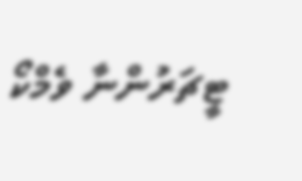ޓީޗަރުންނާ ވެމްކޯ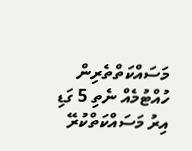މަސައްކަތްތެރިން ހުއްޓުމެއް ނެތި 5 ގަޑި އިރު މަސައްކަތްކުރޭ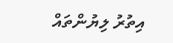އިތުރު ލިޔުންތައް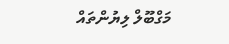މަގްބޫލް ލިޔުންތައް